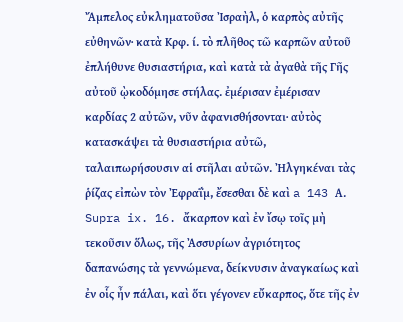Ἄμπελος εὐκληματοῦσα Ἰσραὴλ, ὁ καρπὸς αὐτῆς εὐθηνῶν· κατὰ Κρφ. ί. τὸ πλῆθος τῶ καρπῶν αὐτοῦ ἐπλήθυνε θυσιαστήρια, καὶ κατὰ τὰ ἀγαθὰ τῆς Γῆς αὐτοῦ ῲκοδόμησε στήλας. ἐμέρισαν ἐμέρισαν καρδίας 2 αὐτῶν, νῦν ἀφανισθήσονται· αὐτὸς κατασκάψει τὰ θυσιαστήρια αὐτῶ, ταλαιπωρήσουσιν αἱ στῆλαι αὐτῶν. Ἠλγηκέναι τὰς ῥίζας εἰπὼν τὸν Ἐφραΐμ, ἔσεσθαι δὲ καὶ a 143 Α. Supra ix. 16. ἄκαρπον καὶ ἐν ἴσῳ τοῖς μὴ τεκοῦσιν ὅλως, τῆς Ἀσσυρίων ἀγριότητος δαπανώσης τὰ γεννώμενα, δείκνυσιν ἀναγκαίως καὶ ἐν οἷς ἦν πάλαι, καὶ ὅτι γέγονεν εὔκαρπος, ὅτε τῆς ἐν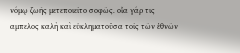νόμῳ ζωῆς μετεποιεῖτο σοφῶς. οἷα γάρ τις αμπελος καλὴ καὶ εὐκληματοῦσα τοῖς τῶν ἐθνῶν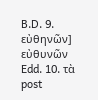B.D. 9. εὐθηνῶν] εὐθυνῶν Edd. 10. τὰ post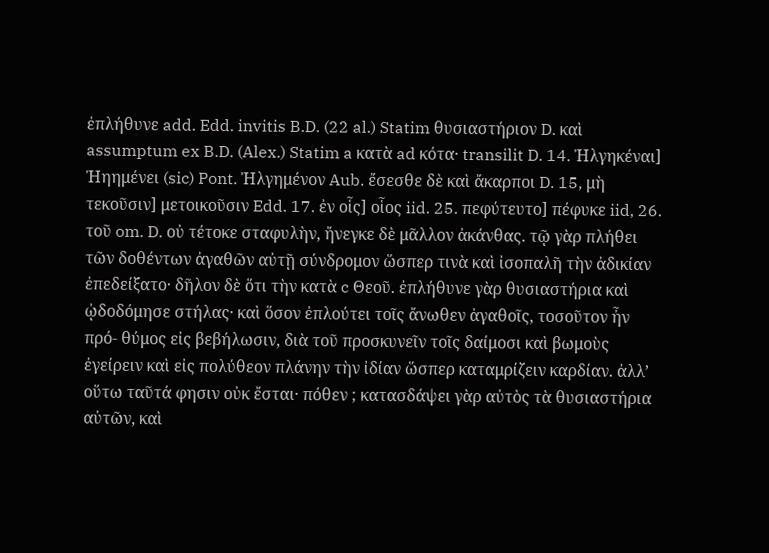ἐπλήθυνε add. Edd. invitis B.D. (22 al.) Statim θυσιαστήριον D. καὶ assumptum ex B.D. (Alex.) Statim a κατὰ ad κότα· transilit D. 14. Ἠλγηκέναι] Ἠηημένει (sic) Pont. Ἠλγημένον Aub. ἔσεσθε δὲ καὶ ἄκαρποι D. 15, μὴ τεκοῦσιν] μετοικοῦσιν Edd. 17. ἐν οἷς] οἷος iid. 25. πεφύτευτο] πέφυκε iid, 26. τοῦ om. D. οὐ τέτοκε σταφυλὴν, ἤνεγκε δὲ μᾶλλον ἀκάνθας. τῷ γὰρ πλήθει τῶν δοθέντων ἀγαθῶν αὐτῇ σύνδρομον ὥσπερ τινὰ καὶ ἰσοπαλῆ τὴν ἀδικίαν ἐπεδείξατο· δῆλον δὲ ὅτι τὴν κατὰ c Θεοῦ. ἐπλήθυνε γὰρ θυσιαστήρια καὶ ᾠδοδόμησε στήλας· καὶ ὅσον ἐπλούτει τοῖς ἄνωθεν ἀγαθοῖς, τοσοῦτον ἦν πρό- θύμος εἰς βεβήλωσιν, διὰ τοῦ προσκυνεῖν τοῖς δαίμοσι καὶ βωμοὺς ἐγείρειν καὶ εἰς πολύθεον πλάνην τὴν ἰδίαν ὥσπερ καταμρίζειν καρδίαν. ἀλλ’ οὕτω ταῦτά φησιν οὐκ ἔσται· πόθεν ; κατασδάψει γὰρ αὐτὸς τὰ θυσιαστήρια αὐτῶν, καὶ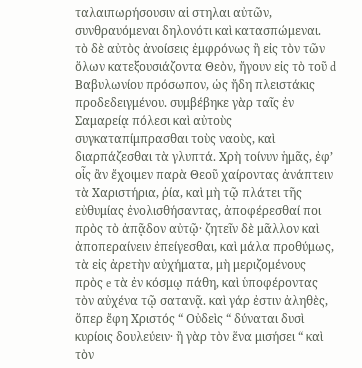ταλαιπωρήσουσιν αἱ στηλαι αὐτῶν, συνθραυόμεναι δηλονότι καὶ κατασπώμεναι. τὸ δὲ αὐτὸς ἀνοίσεις ἐμφρόνως ἢ εἰς τὸν τῶν ὅλων κατεξουσιάζοντα Θεὸν, ἤγουν εἰς τὸ τοῦ d Βαβυλωνίου πρόσωπον, ὡς ἤδη πλειστάκις προδεδειγμένου. συμβέβηκε γὰρ ταῖς ἐν Σαμαρείᾳ πόλεσι καὶ αὐτοὺς συγκαταπίμπρασθαι τοὺς ναοὺς, καὶ διαρπάζεσθαι τὰ γλυπτά. Χρὴ τοίνυν ἡμᾶς, ἐφ’ οἷς ἂν ἔχοιμεν παρὰ Θεοῦ χαίροντας ἀνάπτειν τὰ Χαριστήρια, ῥία, καὶ μὴ τῷ πλάτει τῆς εὐθυμίας ἐνολισθήσαντας, ἀποφέρεσθαί ποι πρὸς τὸ ἀπᾷδον αὐτῷ· ζητεῖν δὲ μᾶλλον καὶ ἀποπεραίνειν ἐπείγεσθαι, καὶ μάλα προθύμως, τὰ εἰς ἀρετὴν αὐχήματα, μὴ μεριζομένους πρὸς e τὰ ἐν κόσμῳ πάθη, καὶ ὑποφέροντας τὸν αὐχένα τῷ σατανᾷ. καὶ γάρ ἐστιν ἀληθὲς, ὅπερ ἔφη Χριστός “ Οὐδεὶς “ δύναται δυσὶ κυρίοις δουλεύειν· ἢ γὰρ τὸν ἕνα μισήσει “ καὶ τὸν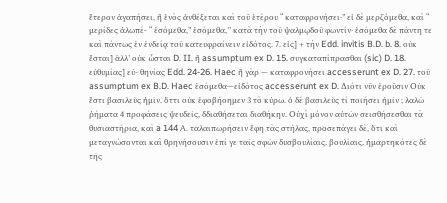ἕτερον ἀγαπήσει, ἢ ἑνὸς ἀνθέξεται καὶ τοῦ ἑτέρου “ καταφρονήσει·” εἰ δὲ μερζόμεθα, καὶ “ μερίδες ἀλωπέ- “ ἐσόμεθα,” ἐσόμεθα,’’ κατὰ τὴν τοῦ ψαλμῳδοῦ φωντίν· ἐσόμεθα δὲ πάντη τε καὶ πάντως ἐν ἐνδείᾳ τοῦ κατευφραίνειν εἰδότος. 7. εἰς] + τὴν Edd. invitis B.D. b. 8. οὐκ ἔσται] ἁλλ’ οὐκ ὦσται D. II. ἢ assumptum ex D. 15. συγκαταπίπρασθαι (sic) D. 18. εὐθυμίας] εὐ- θηνίας Edd. 24-26. Haec ἢ γὰρ — καταφρονήσει accesserunt ex D. 27. τοῦ assumptum ex B.D. Haec ἐσόμεθα—εἰδότος accesserunt ex D. Διότι νῦν ἐροῦσιν Οὐκ ἔστι βασιλεὺς ἡμῖν. ὅττι οὐκ ἐφοβήοημεν 3 τὸ κύρω. ὁ δέ βασιλεὺς τί ποιήσει ἠμῖν ; λαλῶ ῤήματα 4 προφάσεις ψευδεῖς, δδιαθήσεται διαθήκην. Οὐχὶ μόνον αὐτῶν σεισθήσεσθαι τὰ θυσιαστήρια, καὶ a 144 Α. ταλαιπωρήσειν ἔφη τὰς στήλας, προσεπάγει δὲ, ὅτι καὶ μεταγνώσονται καὶ θρηνήσουσιν ἐπί γε ταῖς σφῶν δυσβουλίαις. βουλίαις. ἡμαρτηκότες δὲ τῆς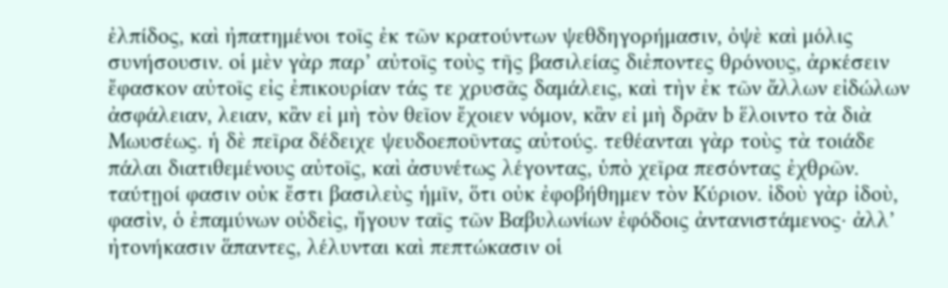ἐλπίδος, καὶ ἠπατημένοι τοῖς ἐκ τῶν κρατούντων ψεθδηγορήμασιν, ὀψὲ καὶ μόλις συνήσουσιν. οἱ μὲν γὰρ παρ’ αὐτοῖς τοὺς τῆς βασιλείας διἐποντες θρόνους, ἀρκέσειν ἔφασκον αὐτοῖς εἰς ἐπικουρίαν τάς τε χρυσᾶς δαμάλεις, καὶ τὴν ἐκ τῶν ἄλλων εἰδώλων ἀσφάλειαν, λειαν, κἂν εἰ μὴ τὸν θεῖον ἔχοιεν νόμον, κἂν εἰ μὴ δρᾶν b ἕλοιντο τὰ διὰ Μωυσέως. ἡ δὲ πεῖρα δέδειχε ψευδοεποῦντας αὐτούς. τεθέανται γὰρ τοὺς τὰ τοιάδε πάλαι διατιθεμένους αὐτοῖς, καὶ ἀσυνέτως λέγοντας, ὑπὸ χεῖρα πεσόντας ἐχθρῶν. ταύτῃοί φασιν οὐκ ἔστι βασιλεὺς ἡμῖν, ὅτι οὐκ ἐφοβήθημεν τὸν Κύριον. ἰδοὺ γὰρ ἰδοὺ, φασὶν, ὁ ἐπαμύνων οὐδεὶς, ἤγουν ταῖς τῶν Βαβυλωνίων ἐφόδοις ἀντανιστάμενος· ἀλλ’ ἠτονήκασιν ἅπαντες, λέλυνται καὶ πεπτώκασιν οἱ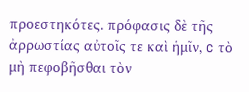προεστηκότες. πρόφασις δὲ τῆς ἀρρωστίας αὐτοῖς τε καὶ ἡμῖν, c τὸ μὴ πεφοβῆσθαι τὸν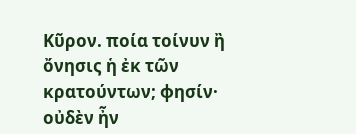Κῦρον. ποία τοίνυν ἢ ὄνησις ἡ ἐκ τῶν κρατούντων; φησίν· οὐδὲν ἦν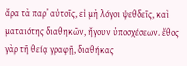ἄρα τὰ παρ’ αὐτοῖς, εἰ μὴ λόγοι ψεθδεῖς, καὶ ματαιότης διαθηκῶν, ἤγουν ὑποσχέσεων. ἔθος γὰρ τῆ θείᾳ γραφῇ, διαθήκας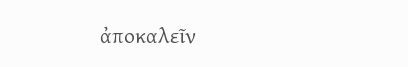ἀποκαλεῖν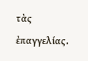τὰς ἐπαγγελίας.